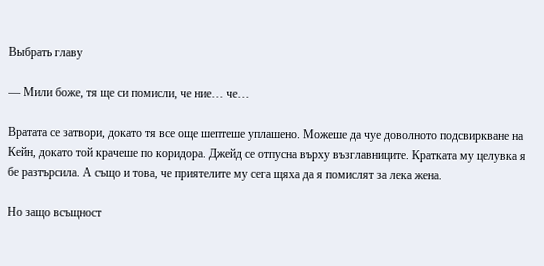Выбрать главу

— Мили боже, тя ще си помисли, че ние… че…

Вратата се затвори, докато тя все още шептеше уплашено. Можеше да чуе доволното подсвиркване на Кейн, докато той крачеше по коридора. Джейд се отпусна върху възглавниците. Кратката му целувка я бе разтърсила. А също и това, че приятелите му сега щяха да я помислят за лека жена.

Но защо всъщност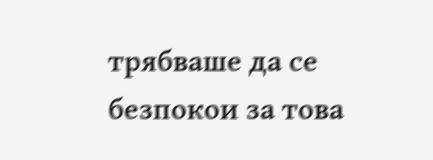трябваше да се безпокои за това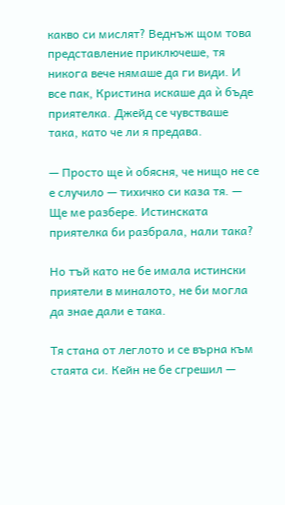какво си мислят? Веднъж щом това представление приключеше, тя никога вече нямаше да ги види. И все пак, Кристина искаше да ѝ бъде приятелка. Джейд се чувстваше така, като че ли я предава.

— Просто ще ѝ обясня, че нищо не се е случило — тихичко си каза тя. — Ще ме разбере. Истинската приятелка би разбрала, нали така?

Но тъй като не бе имала истински приятели в миналото, не би могла да знае дали е така.

Тя стана от леглото и се върна към стаята си. Кейн не бе сгрешил —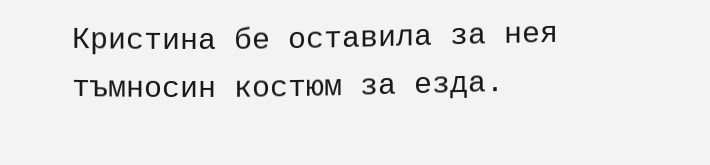Кристина бе оставила за нея тъмносин костюм за езда.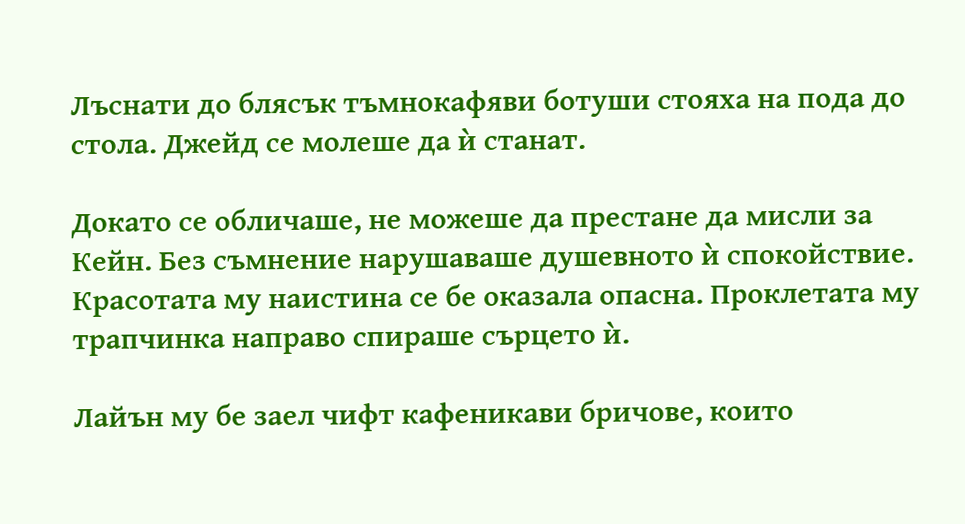Лъснати до блясък тъмнокафяви ботуши стояха на пода до стола. Джейд се молеше да ѝ станат.

Докато се обличаше, не можеше да престане да мисли за Кейн. Без съмнение нарушаваше душевното ѝ спокойствие. Красотата му наистина се бе оказала опасна. Проклетата му трапчинка направо спираше сърцето ѝ.

Лайън му бе заел чифт кафеникави бричове, които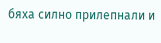бяха силно прилепнали и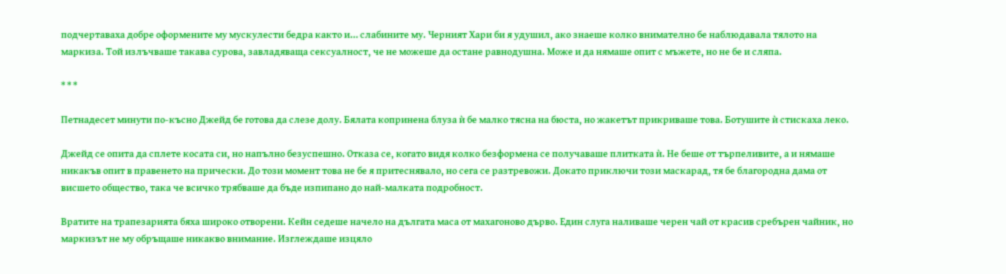подчертаваха добре оформените му мускулести бедра както и… слабините му. Черният Хари би я удушил, ако знаеше колко внимателно бе наблюдавала тялото на маркиза. Той излъчваше такава сурова, завладяваща сексуалност, че не можеше да остане равнодушна. Може и да нямаше опит с мъжете, но не бе и сляпа.

* * *

Петнадесет минути по-късно Джейд бе готова да слезе долу. Бялата копринена блуза ѝ бе малко тясна на бюста, но жакетът прикриваше това. Ботушите ѝ стискаха леко.

Джейд се опита да сплете косата си, но напълно безуспешно. Отказа се, когато видя колко безформена се получаваше плитката ѝ. Не беше от търпеливите, а и нямаше никакъв опит в правенето на прически. До този момент това не бе я притеснявало, но сега се разтревожи. Докато приключи този маскарад, тя бе благородна дама от висшето общество, така че всичко трябваше да бъде изпипано до най-малката подробност.

Вратите на трапезарията бяха широко отворени. Кейн седеше начело на дългата маса от махагоново дърво. Един слуга наливаше черен чай от красив сребърен чайник, но маркизът не му обръщаше никакво внимание. Изглеждаше изцяло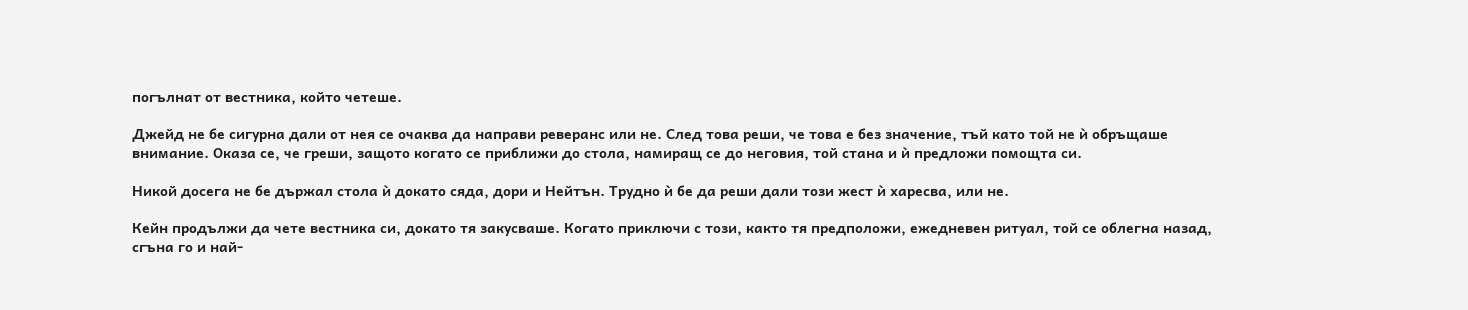погълнат от вестника, който четеше.

Джейд не бе сигурна дали от нея се очаква да направи реверанс или не. След това реши, че това е без значение, тъй като той не ѝ обръщаше внимание. Оказа се, че греши, защото когато се приближи до стола, намиращ се до неговия, той стана и ѝ предложи помощта си.

Никой досега не бе държал стола ѝ докато сяда, дори и Нейтън. Трудно ѝ бе да реши дали този жест ѝ харесва, или не.

Кейн продължи да чете вестника си, докато тя закусваше. Когато приключи с този, както тя предположи, ежедневен ритуал, той се облегна назад, сгъна го и най-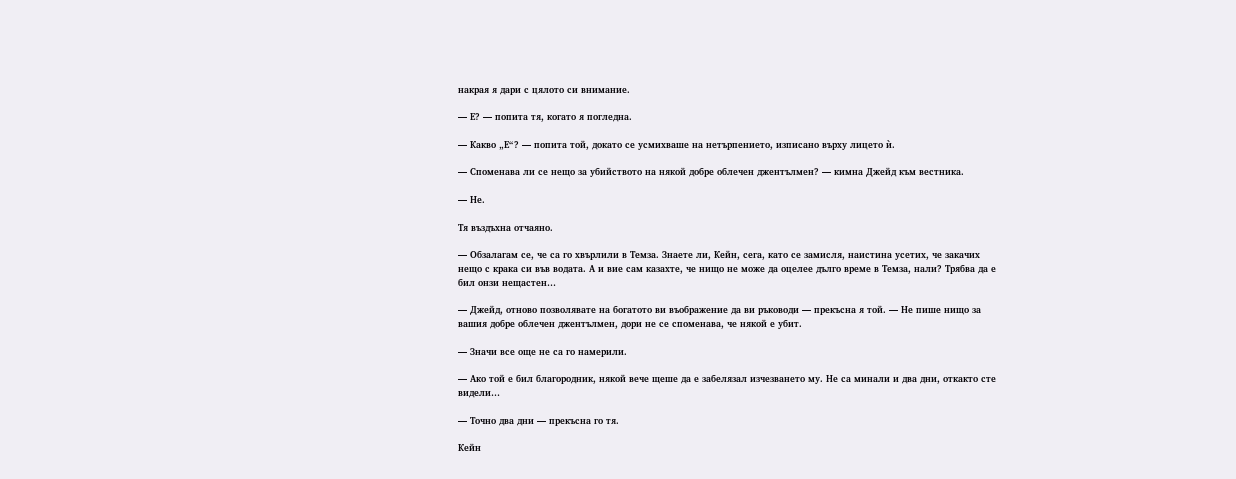накрая я дари с цялото си внимание.

— Е? — попита тя, когато я погледна.

— Какво „Е“? — попита той, докато се усмихваше на нетърпението, изписано върху лицето ѝ.

— Споменава ли се нещо за убийството на някой добре облечен джентълмен? — кимна Джейд към вестника.

— Не.

Тя въздъхна отчаяно.

— Обзалагам се, че са го хвърлили в Темза. Знаете ли, Кейн, сега, като се замисля, наистина усетих, че закачих нещо с крака си във водата. А и вие сам казахте, че нищо не може да оцелее дълго време в Темза, нали? Трябва да е бил онзи нещастен…

— Джейд, отново позволявате на богатото ви въображение да ви ръководи — прекъсна я той. — Не пише нищо за вашия добре облечен джентълмен, дори не се споменава, че някой е убит.

— Значи все още не са го намерили.

— Ако той е бил благородник, някой вече щеше да е забелязал изчезването му. Не са минали и два дни, откакто сте видели…

— Точно два дни — прекъсна го тя.

Кейн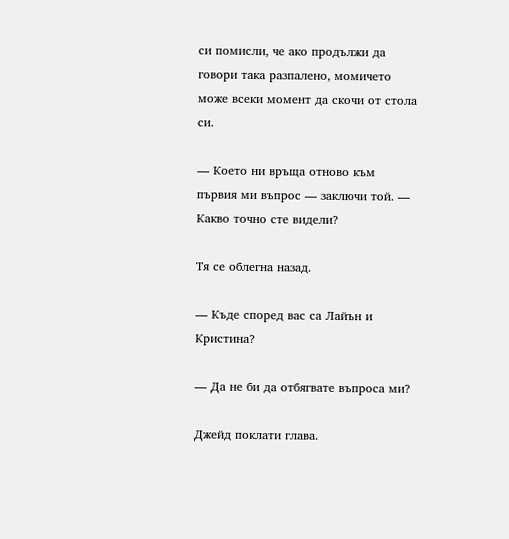си помисли, че ако продължи да говори така разпалено, момичето може всеки момент да скочи от стола си.

— Което ни връща отново към първия ми въпрос — заключи той. — Какво точно сте видели?

Тя се облегна назад.

— Къде според вас са Лайън и Кристина?

— Да не би да отбягвате въпроса ми?

Джейд поклати глава.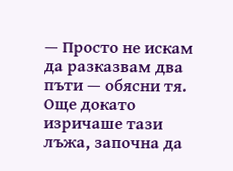— Просто не искам да разказвам два пъти — обясни тя. Още докато изричаше тази лъжа, започна да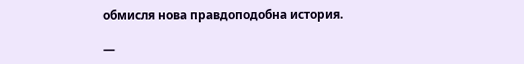обмисля нова правдоподобна история.

—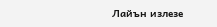Лайън излезе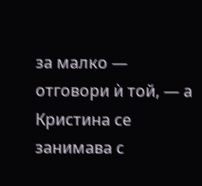за малко — отговори ѝ той, — а Кристина се занимава с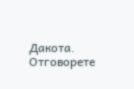Дакота. Отговорете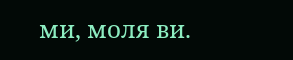ми, моля ви.